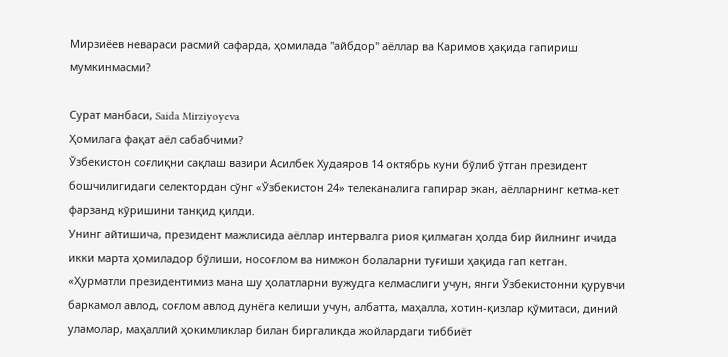Мирзиёев невараси расмий сафарда, ҳомилада "айбдор" аёллар ва Каримов ҳақида гапириш мумкинмасми?

Сурат манбаси, Saida Mirziyoyeva
Ҳомилага фақат аёл сабабчими?
Ўзбекистон соғлиқни сақлаш вазири Асилбек Худаяров 14 октябрь куни бўлиб ўтган президент бошчилигидаги селектордан сўнг «Ўзбекистон 24» телеканалига гапирар экан, аёлларнинг кетма-кет фарзанд кўришини танқид қилди.
Унинг айтишича, президент мажлисида аёллар интервалга риоя қилмаган ҳолда бир йилнинг ичида икки марта ҳомиладор бўлиши, носоғлом ва нимжон болаларни туғиши ҳақида гап кетган.
«Ҳурматли президентимиз мана шу ҳолатларни вужудга келмаслиги учун, янги Ўзбекистонни қурувчи баркамол авлод, соғлом авлод дунёга келиши учун, албатта, маҳалла, хотин-қизлар қўмитаси, диний уламолар, маҳаллий ҳокимликлар билан биргаликда жойлардаги тиббиёт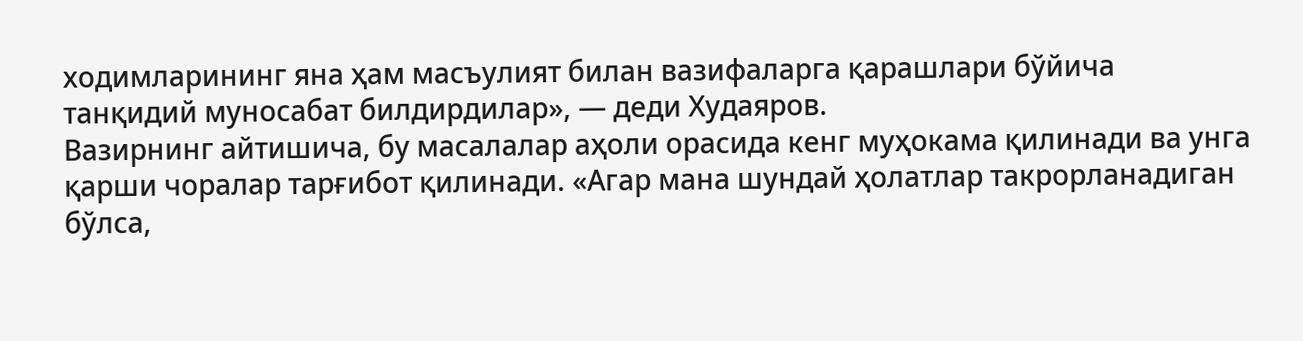ходимларининг яна ҳам масъулият билан вазифаларга қарашлари бўйича танқидий муносабат билдирдилар», — деди Худаяров.
Вазирнинг айтишича, бу масалалар аҳоли орасида кенг муҳокама қилинади ва унга қарши чоралар тарғибот қилинади. «Агар мана шундай ҳолатлар такрорланадиган бўлса,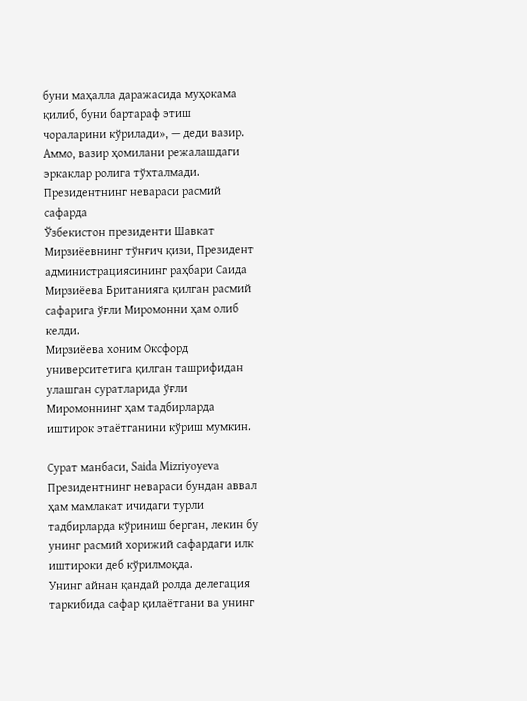буни маҳалла даражасида муҳокама қилиб, буни бартараф этиш чораларини кўрилади», — деди вазир.
Аммо, вазир ҳомилани режалашдаги эркаклар ролига тўхталмади.
Президентнинг невараси расмий сафарда
Ўзбекистон президенти Шавкат Мирзиёевнинг тўнғич қизи, Президент администрациясининг раҳбари Саида Мирзиёева Британияга қилган расмий сафарига ўғли Миромонни ҳам олиб келди.
Мирзиёева хоним Оксфорд университетига қилган ташрифидан улашган суратларида ўғли Миромоннинг ҳам тадбирларда иштирок этаётганини кўриш мумкин.

Сурат манбаси, Saida Mizriyoyeva
Президентнинг невараси бундан аввал ҳам мамлакат ичидаги турли тадбирларда кўриниш берган, лекин бу унинг расмий хорижий сафардаги илк иштироки деб кўрилмоқда.
Унинг айнан қандай ролда делегация таркибида сафар қилаётгани ва унинг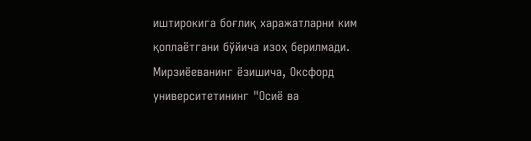иштирокига боғлиқ харажатларни ким қоплаётгани бўйича изоҳ берилмади.
Мирзиёеванинг ёзишича, Оксфорд университетининг "Осиё ва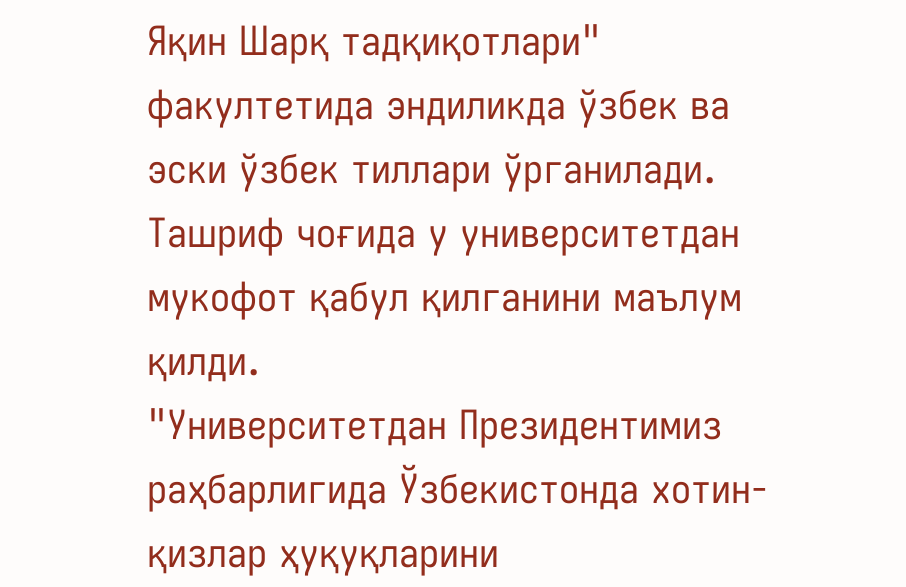Яқин Шарқ тадқиқотлари" факултетида эндиликда ўзбек ва эски ўзбек тиллари ўрганилади.
Ташриф чоғида у университетдан мукофот қабул қилганини маълум қилди.
"Университетдан Президентимиз раҳбарлигида Ўзбекистонда хотин-қизлар ҳуқуқларини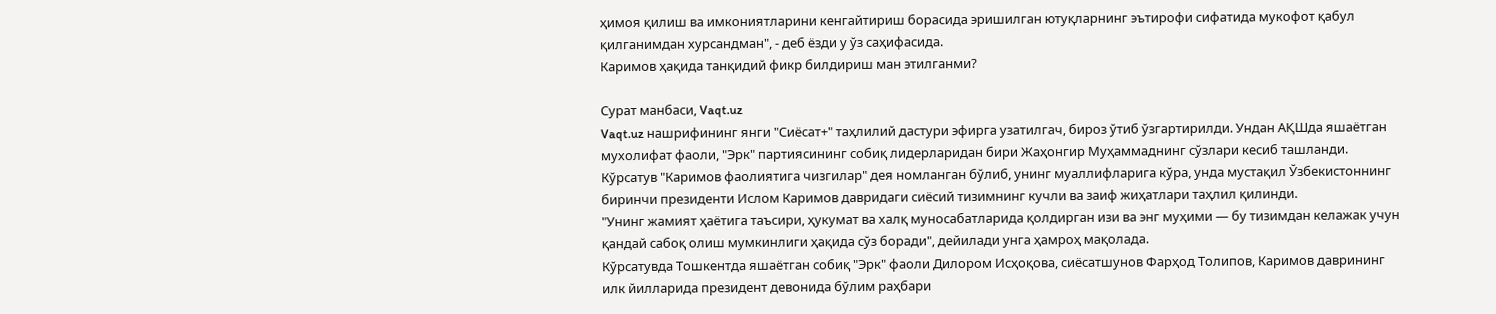ҳимоя қилиш ва имкониятларини кенгайтириш борасида эришилган ютуқларнинг эътирофи сифатида мукофот қабул қилганимдан хурсандман", - деб ёзди у ўз саҳифасида.
Каримов ҳақида танқидий фикр билдириш ман этилганми?

Сурат манбаси, Vaqt.uz
Vaqt.uz нашрифининг янги "Сиёсат+" таҳлилий дастури эфирга узатилгач, бироз ўтиб ўзгартирилди. Ундан АҚШда яшаётган мухолифат фаоли, "Эрк" партиясининг собиқ лидерларидан бири Жаҳонгир Муҳаммаднинг сўзлари кесиб ташланди.
Кўрсатув "Каримов фаолиятига чизгилар" дея номланган бўлиб, унинг муаллифларига кўра, унда мустақил Ўзбекистоннинг биринчи президенти Ислом Каримов давридаги сиёсий тизимнинг кучли ва заиф жиҳатлари таҳлил қилинди.
"Унинг жамият ҳаётига таъсири, ҳукумат ва халқ муносабатларида қолдирган изи ва энг муҳими — бу тизимдан келажак учун қандай сабоқ олиш мумкинлиги ҳақида сўз боради", дейилади унга ҳамроҳ мақолада.
Кўрсатувда Тошкентда яшаётган собиқ "Эрк" фаоли Дилором Исҳоқова, сиёсатшунов Фарҳод Толипов, Каримов даврининг илк йилларида президент девонида бўлим раҳбари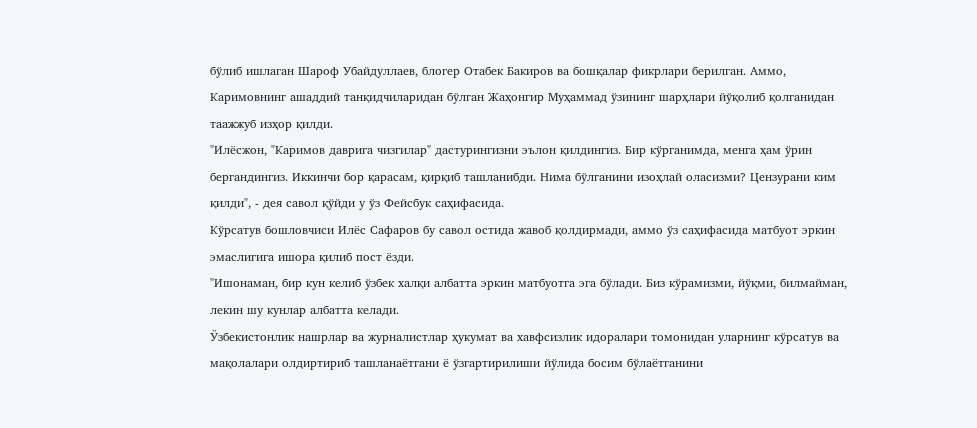бўлиб ишлаган Шароф Убайдуллаев, блогер Отабек Бакиров ва бошқалар фикрлари берилган. Аммо, Каримовнинг ашаддий танқидчиларидан бўлган Жаҳонгир Муҳаммад ўзининг шарҳлари йўқолиб қолганидан таажжуб изҳор қилди.
"Илёсжон, "Каримов даврига чизгилар" дастурингизни эълон қилдингиз. Бир кўрганимда, менга ҳам ўрин бергандингиз. Иккинчи бор қарасам, қирқиб ташланибди. Нима бўлганини изоҳлай оласизми? Цензурани ким қилди", - дея савол қўйди у ўз Фейсбук саҳифасида.
Кўрсатув бошловчиси Илёс Сафаров бу савол остида жавоб қолдирмади, аммо ўз саҳифасида матбуот эркин эмаслигига ишора қилиб пост ёзди.
"Ишонаман, бир кун келиб ўзбек халқи албатта эркин матбуотга эга бўлади. Биз кўрамизми, йўқми, билмайман, лекин шу кунлар албатта келади.
Ўзбекистонлик нашрлар ва журналистлар ҳукумат ва хавфсизлик идоралари томонидан уларнинг кўрсатув ва мақолалари олдиртириб ташланаётгани ё ўзгартирилиши йўлида босим бўлаётганини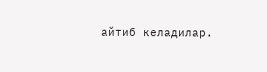айтиб келадилар.